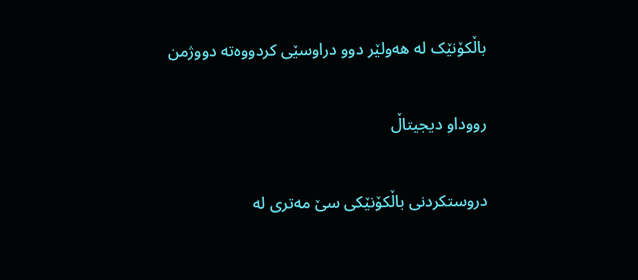باڵکۆنێک لە هەولێر دوو دراوسێی کردووەتە دووژمن

رووداو دیجیتاڵ

دروستکردنی باڵکۆنێکی سێ مەتری لە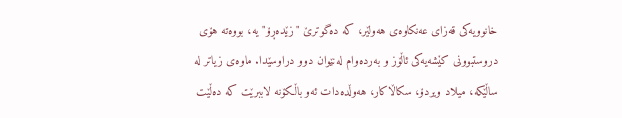خانوویەکی قەزای عەنکاوەی هەولێر، کە دەگوترێ "زێدەڕۆ"یە، بووەتە هۆی دروستبوونی کێشەیەکی ئاڵۆز و بەردەوام لەنێوان دوو دراوسێدا. ماوەی زیاتر لە ساڵێکە، میلاد ویردۆ، سکاڵاکار، هەوڵدەدات ئەو باڵکۆنە لاببرێت کە دەڵێت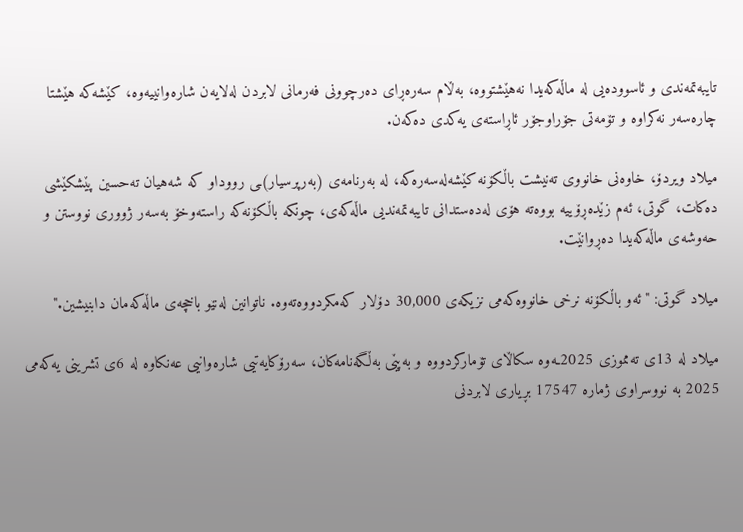تایبەتمەندی و ئاسوودەیی لە ماڵەکەیدا نەهێشتووە، بەڵام سەرەڕای دەرچوونی فەرمانی لابردن لەلایەن شارەوانییەوە، کێشەکە هێشتا چارەسەر نەکراوە و تۆمەتی جۆراوجۆر ئاڕاستەی یەکدی دەکەن.

میلاد ویردۆ، خاوەنی خانووی تەنیشت باڵکۆنە کێشەلەسەرەکە، لە بەرنامەی (بەرپرسیار)ـی رووداو کە شەهیان تەحسین پێشکێشی دەکات، گوتی، ئەم زێدەڕۆییە بووەتە هۆی لەدەستدانی تایبەتمەندیی ماڵەکەی، چونکە باڵکۆنەکە راستەوخۆ بەسەر ژووری نووستن و حەوشەی ماڵەکەیدا دەڕوانێت.

میلاد گوتی: "ئەو باڵکۆنە نرخی خانووەکەمی نزیکەی 30,000 دۆلار کەمکردووەتەوە. ناتوانین لەنێو باخچەی ماڵەکەمان دابنیشین."

میلاد لە 13ی تەمموزی 2025ـەوە سکاڵای تۆمارکردووە و بەپێی بەڵگەنامەکان، سەرۆکایەتیی شارەوانیی عەنکاوە لە 6ی تشرینی یەکەمی 2025 بە نووسراوی ژمارە 17547 بڕیاری لابردنی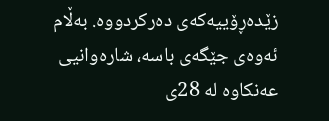زێدەڕۆییەکەی دەرکردووە. بەڵام ئەوەی جێگەی باسە، شارەوانیی عەنکاوە لە 28ی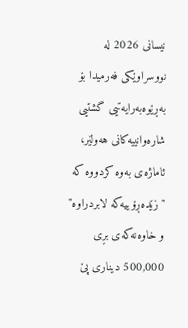نیسانی 2026 لە نووسراوێکی فەرمیدا بۆ بەڕێوەبەرایەتیی گشتیی شارەوانییەکانی هەولێر، ئاماژەی بەوە کردووە کە "زێدەڕۆییەکە لابردراوە" و خاوەنەکەی بڕی 500,000 دیناری پێ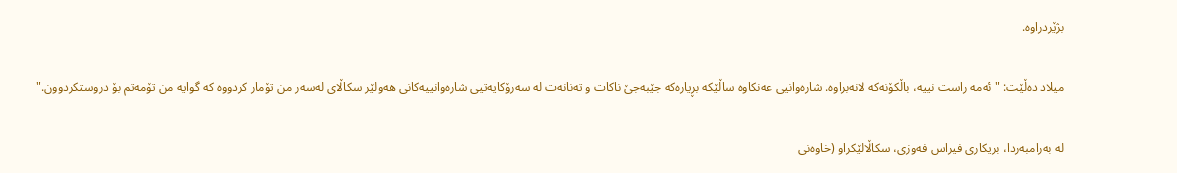بژێردراوە.

میلاد دەڵێت: "ئەمە راست نییە، باڵکۆنەکە لانەبراوە. شارەوانیی عەنکاوە ساڵێکە بڕیارەکە جێبەجێ ناکات و تەنانەت لە سەرۆکایەتیی شارەوانییەکانی هەولێر سکاڵای لەسەر من تۆمار کردووە کە گوایە من تۆمەتم بۆ دروستکردوون."

لە بەرامبەردا، بریکاری فیراس فەوزی، سکاڵالێکراو (خاوەنی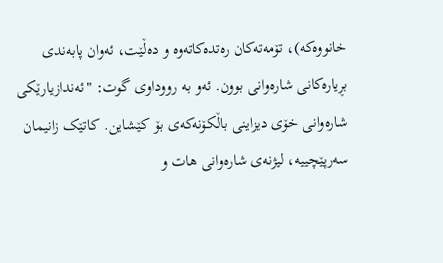خانووەکە)، تۆمەتەکان رەتدەکاتەوە و دەڵێت، ئەوان پابەندی بڕیارەکانی شارەوانی بوون. ئەو بە رووداوی گوت: "ئەندازیارێکی شارەوانی خۆی دیزاینی باڵکۆنەکەی بۆ کێشاین. کاتێک زانیمان سەرپێچییە، لیژنەی شارەوانی هات و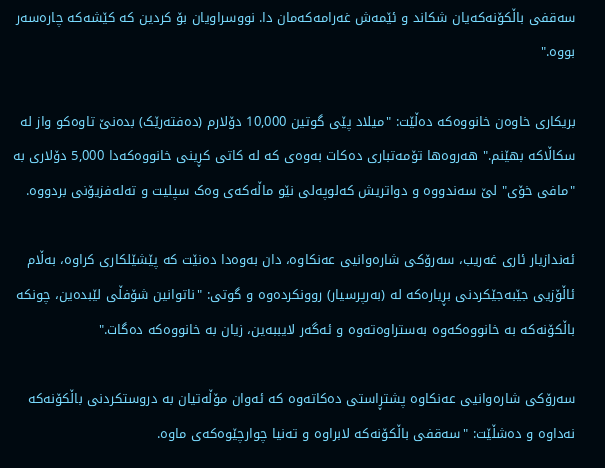سەقفی باڵکۆنەکەیان شکاند و ئێمەش غەرامەکەمان دا. نووسراویان بۆ کردین کە کێشەکە چارەسەر بووە."

بریکاری خاوەن خانووەکە دەڵێت: "میلاد پێی گوتین 10,000 دۆلارم (دەفتەرێک) بدەنێ تاوەکو واز لە سکاڵاکە بهێنم." هەروەها تۆمەتباری دەکات بەوەی کە لە کاتی کڕینی خانووەکەدا 5,000 دۆلاری بە "مافی خۆی" لێ سەندووە و دواتریش کەلوپەلی نێو ماڵەکەی وەک سپلیت و تەلەفزیۆنی بردووە.

ئەندازیار ئاری غەریب، سەرۆکی شارەوانیی عەنکاوە، دان بەوەدا دەنێت کە پێشێلکاری کراوە، بەڵام ئاڵۆزیی جێبەجێکردنی بڕیارەکە لە (بەرپرسیار) روونکردەوە و گوتی: "ناتوانین شۆفڵی لێبدەین، چونکە باڵکۆنەکە بە خانووەکەوە بەستراوەتەوە و ئەگەر لایببەین، زیان بە خانووەکە دەگات."

سەرۆکی شارەوانیی عەنکاوە پشتڕاستی دەکاتەوە کە ئەوان مۆڵەتیان بە دروستکردنی باڵکۆنەکە نەداوە و دەشڵێت: "سەقفی باڵکۆنەکە لابراوە و تەنیا چوارچێوەکەی ماوە.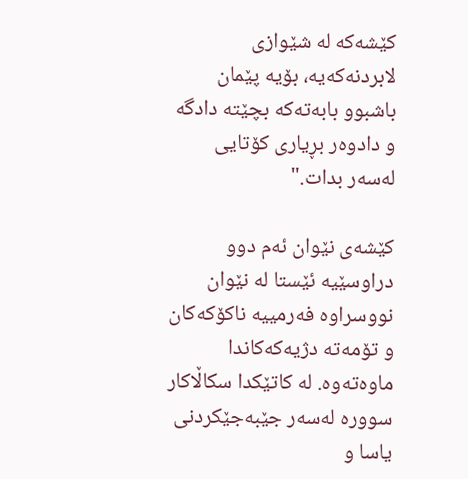کێشەکە لە شێوازی لابردنەکەیە، بۆیە پێمان باشبوو بابەتەکە بچێتە دادگە و دادوەر بڕیاری کۆتایی لەسەر بدات."

کێشەی نێوان ئەم دوو دراوسێیە ئێستا لە نێوان نووسراوە فەرمییە ناکۆکەکان و تۆمەتە دژیەکەکاندا ماوەتەوە. لە کاتێکدا سکاڵاکار سوورە لەسەر جێبەجێکردنی یاسا و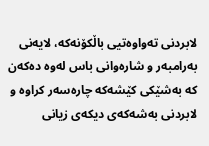لابردنی تەواوەتیی باڵکۆنەکە، لایەنی بەرامبەر و شارەوانی باس لەوە دەکەن کە بەشێکی کێشەکە چارەسەر کراوە و لابردنی بەشەکەی دیکەی زیانی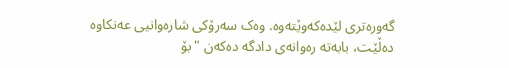گەورەتری لێدەکەوێتەوە. وەک سەرۆکی شارەوانیی عەنکاوە دەڵێت، بابەتە رەوانەی دادگە دەکەن "بۆ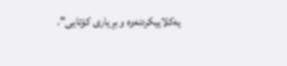یەکلاییکردنەوە و بڕیاری کۆتایی".